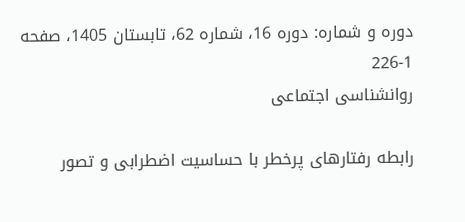دوره و شماره: دوره 16، شماره 62، تابستان 1405، صفحه 1-226
روانشناسی اجتماعی

رابطه رفتارهای پرخطر با حساسیت اضطرابی و تصور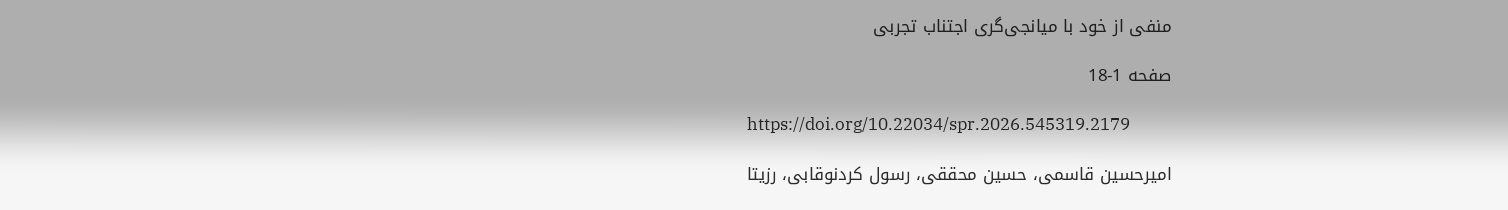منفی از خود با میانجی‌گری اجتناب تجربی

صفحه 1-18

https://doi.org/10.22034/spr.2026.545319.2179

امیرحسین قاسمی، حسین محققی، رسول کردنوقابی، رزیتا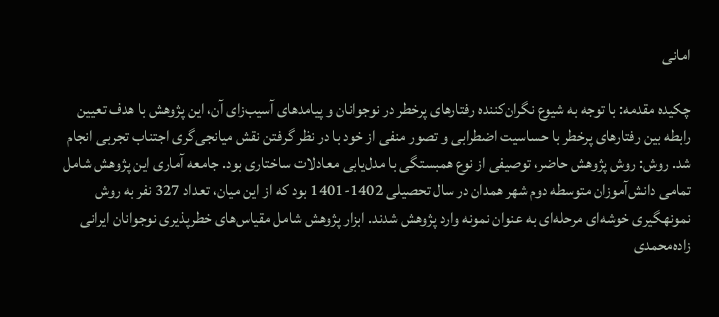امانی

چکیده مقدمه: با توجه به شیوع نگران‌کننده رفتارهای پرخطر در نوجوانان و پیامدهای آسیب‌زای آن، این پژوهش با هدف تعیین رابطه بین رفتارهای پرخطر با حساسیت اضطرابی و تصور منفی از خود با در نظر گرفتن نقش میانجی‌گری اجتناب تجربی انجام شد. روش: روش پژوهش حاضر، توصیفی از نوع همبستگی با مدل‌یابی معادلات ساختاری بود. جامعه آماری این پژوهش شامل تمامی دانش‌آموزان متوسطه دوم شهر همدان در سال تحصیلی 1402-1401 بود که از این میان، تعداد 327 نفر به روش نمونهگیری خوشه‌ای مرحله‌ای به عنوان نمونه وارد پژوهش شدند. ابزار پژوهش شامل مقیاس‌های خطرپذیری نوجوانان ایرانی زاده‌محمدی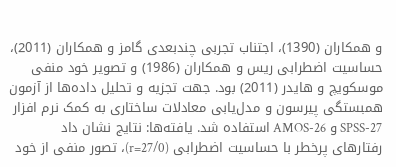و همکاران (1390)، اجتناب تجربی چندبعدی گامز و همکاران (2011)، حساسیت اضطرابی ریس و همکاران (1986) و تصویر خود منفی موسکویچ و هایدر (2011) بود. جهت تجزیه و تحلیل داده‌ها از آزمون همبستگی پیرسون و مدل‌یابی معادلات ساختاری به کمک نرم افزار SPSS-27 و AMOS-26 استفاده شد. یافته‌ها: نتایج نشان داد رفتارهای پرخطر با حساسیت اضطرابی (27/0=r)، تصور منفی از خود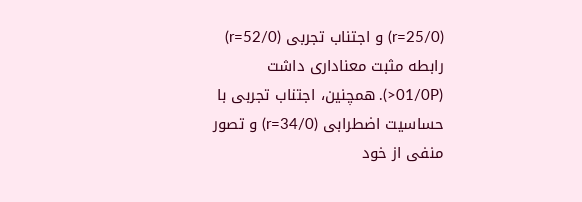(25/0=r) و اجتناب تجربی (52/0=r) رابطه مثبت معناداری داشت (01/0P<). همچنین، اجتناب تجربی با حساسیت اضطرابی (34/0=r) و تصور منفی از خود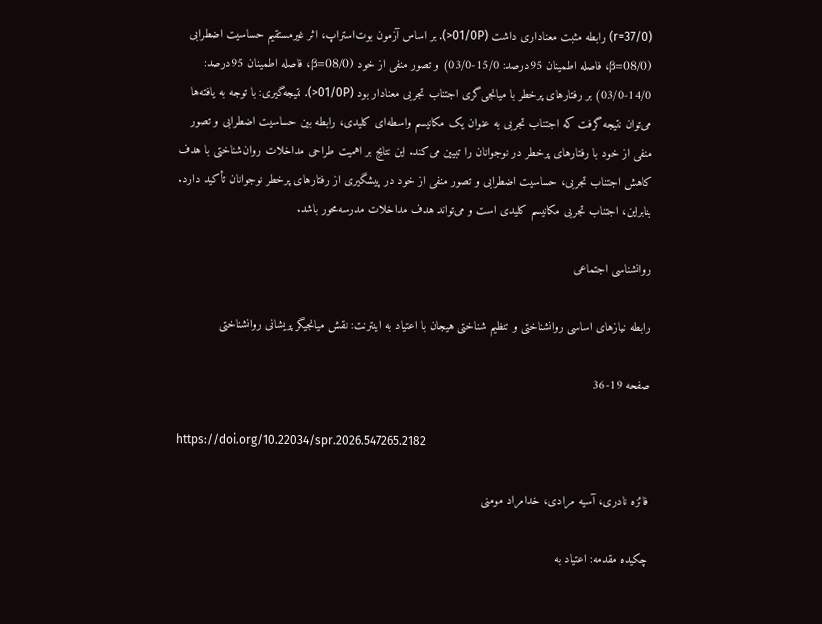(37/0=r) رابطه مثبت معناداری داشت (01/0P<). بر اساس آزمون بوت‌استراپ، اثر غیرمستقیم حساسیت اضطرابی (08/0=β، فاصله اطمینان 95درصد: 15/0-03/0) و تصور منفی از خود (08/0=β، فاصله اطمینان 95درصد: 14/0-03/0) بر رفتارهای پرخطر با میانجی‌گری اجتناب تجربی معنادار بود (01/0P<). نتیجه‌گیری: با توجه به یافته‌ها می‌توان نتیجه گرفت که اجتناب تجربی به عنوان یک مکانیسم واسطه‌ای کلیدی، رابطه بین حساسیت اضطرابی و تصور منفی از خود با رفتارهای پرخطر در نوجوانان را تبیین می‌کند. این نتایج بر اهمیت طراحی مداخلات روان‌شناختی با هدف کاهش اجتناب تجربی، حساسیت اضطرابی و تصور منفی از خود در پیشگیری از رفتارهای پرخطر نوجوانان تأکید دارد. بنابراین، اجتناب تجربی مکانیسم کلیدی است و می‌تواند هدف مداخلات مدرسه‌محور باشد.

روانشناسی اجتماعی

رابطه نیازهای اساسی روانشناختی و تنظیم شناختی هیجان با اعتیاد به اینترنت: نقش میانجیگر پریشانی روانشناختی

صفحه 19-36

https://doi.org/10.22034/spr.2026.547265.2182

فائزه نادری، آسیه مرادی، خدامراد مومنی

چکیده مقدمه: اعتیاد به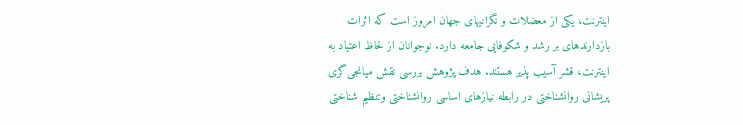اینترنت، یکی از معضلات و نگرانیهای جهان امروز است که اثرات بازدارندهای بر رشد و شکوفایی جامعه دارد. نوجوانان از لحاظ اعتیاد به اینترنت، قشر آسیب پذیر هستند. هدف پژوهش بررسی نقش میانجی‌گری پریشانی روانشناختی در رابطه نیازهای اساسی روانشناختی وتنظیم شناختی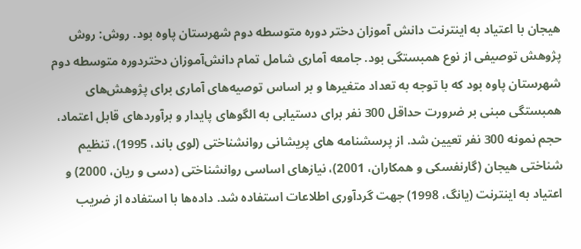هیجان با اعتیاد به اینترنت دانش آموزان دختر دوره متوسطه دوم شهرستان پاوه بود. روش: روش پژوهش توصیفی از نوع همبستگی بود. جامعه آماری شامل تمام دانش‌آموزان دختردوره متوسطه دوم شهرستان پاوه بود که با توجه به تعداد متغیرها و بر اساس توصیه‌های آماری برای پژوهش‌های همبستگی مبنی بر ضرورت حداقل 300 نفر برای دستیابی به الگوهای پایدار و برآوردهای قابل اعتماد، حجم نمونه 300 نفر تعیین شد. از پرسشنامه های پریشانی روانشناختی (لوی باند، 1995)، تنظیم شناختی هیجان (گارنفسکی و همکاران، 2001)، نیازهای اساسی روانشناختی (دسی و ریان، 2000) و اعتیاد به اینترنت (یانگ، 1998) جهت گردآوری اطلاعات استفاده شد. داده‌ها با استفاده از ضریب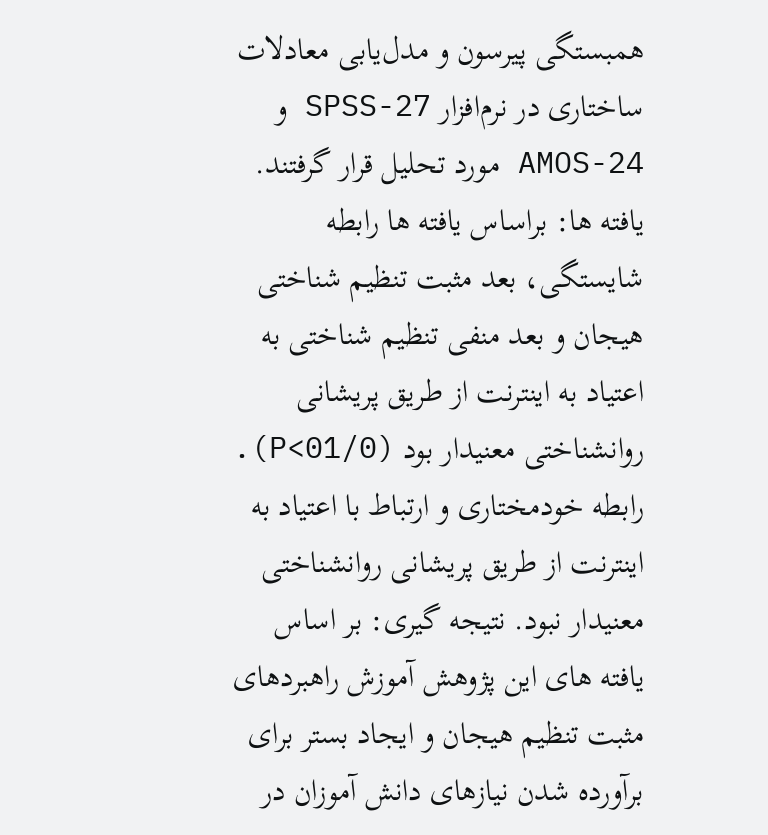همبستگی پیرسون و مدل‌یابی معادلات ساختاری در نرم‌افزار SPSS-27 و AMOS-24 مورد تحلیل قرار گرفتند. یافته ها: براساس یافته ها رابطه شایستگی، بعد مثبت تنظیم شناختی هیجان و بعد منفی تنظیم شناختی به اعتیاد به اینترنت از طریق پریشانی روانشناختی معنیدار بود (01/0>P). رابطه خودمختاری و ارتباط با اعتیاد به اینترنت از طریق پریشانی روانشناختی معنیدار نبود. نتیجه گیری: بر اساس یافته های این پژوهش آموزش راهبردهای مثبت تنظیم هیجان و ایجاد بستر برای برآورده شدن نیازهای دانش آموزان در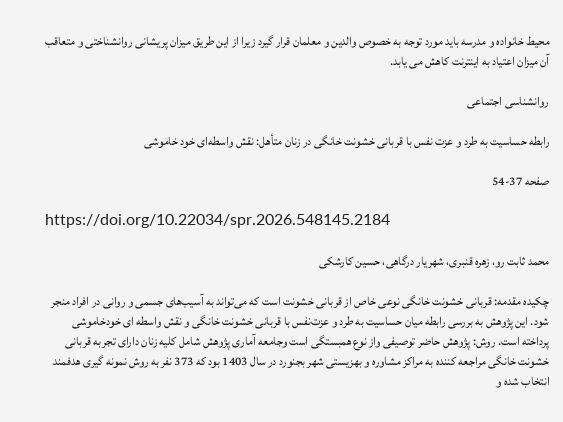محیط خانواده و مدرسه باید مورد توجه به خصوص والدین و معلمان قرار گیرد زیرا از این طریق میزان پریشانی روانشناختی و متعاقب آن میزان اعتیاد به اینترنت کاهش می یابد.

روانشناسی اجتماعی

رابطه حساسیت به طرد و عزت ‌نفس با قربانی خشونت خانگی در زنان متأهل: نقش واسطه‌ای خود خاموشی

صفحه 37-54

https://doi.org/10.22034/spr.2026.548145.2184

محمد ثابت رو، زهره قنبری، شهریار درگاهی، حسین کارشکی

چکیده مقدمه: قربانی خشونت خانگی نوعی خاص از قربانی خشونت است که می‌تواند به آسیب‌های جسمی و روانی در افراد منجر شود. این پژوهش به بررسی رابطه میان حساسیت به طرد و عزت‌نفس با قربانی خشونت خانگی و نقش واسطه ای خودخاموشی پرداخته است. روش: پژوهش حاضر توصیفی واز نوع همبستگی است وجامعه آماری پژوهش شامل کلیه زنان دارای تجربه قربانی خشونت خانگی مراجعه کننده به مراکز مشاوره و بهزیستی شهر بجنورد در سال 1403 بود که 373 نفر به روش نمونه گیری هدفمند انتخاب شده و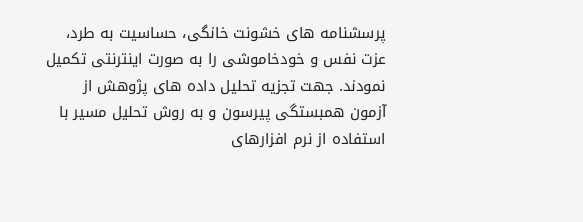پرسشنامه های خشونت خانگی، حساسیت به طرد، عزت نفس و خودخاموشی را به صورت اینترنتی تکمیل نمودند. جهت تجزیه تحلیل داده های پژوهش از آزمون همبستگی پیرسون و به روش تحلیل مسیر با استفاده از نرم افزارهای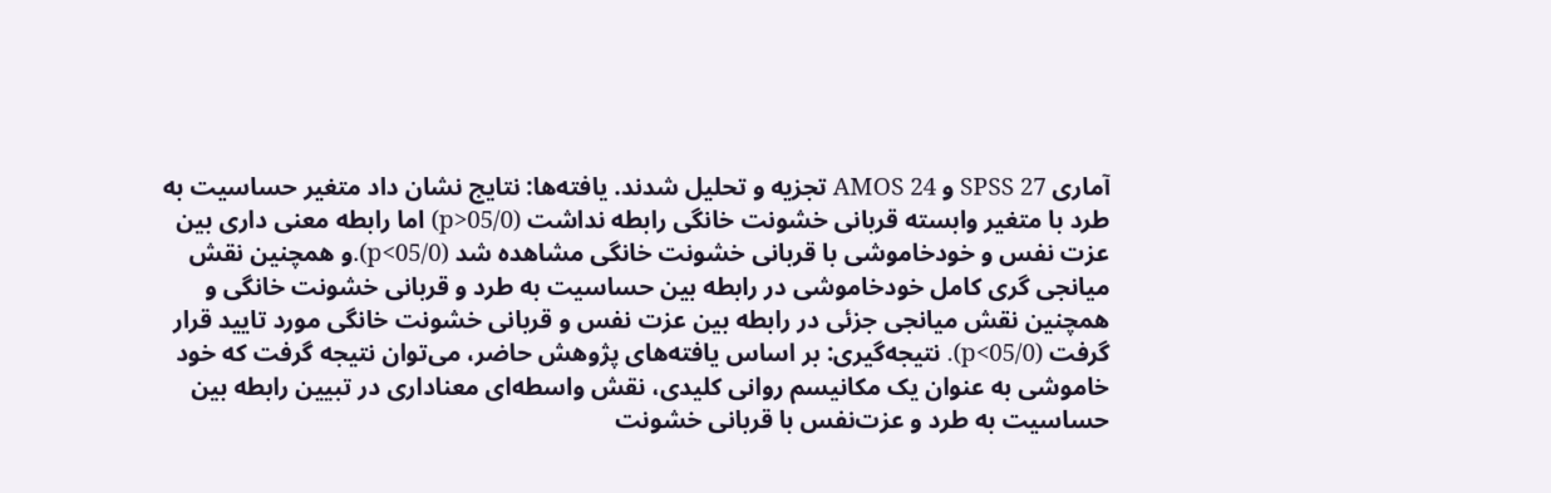آماری SPSS 27 و AMOS 24 تجزیه و تحلیل شدند. یافته‌ها: نتایج نشان داد متغیر حساسیت به طرد با متغیر وابسته قربانی خشونت خانگی رابطه نداشت (05/0<p) اما رابطه معنی داری بین عزت نفس و خودخاموشی با قربانی خشونت خانگی مشاهده شد (05/0>p).و همچنین نقش میانجی گری کامل خودخاموشی در رابطه بین حساسیت به طرد و قربانی خشونت خانگی و همچنین نقش میانجی جزئی در رابطه بین عزت نفس و قربانی خشونت خانگی مورد تایید قرار گرفت (05/0>p). نتیجه‌گیری: بر اساس یافته‌های پژوهش حاضر، می‌توان نتیجه گرفت که خود خاموشی به عنوان یک مکانیسم روانی کلیدی، نقش واسطه‌ای معناداری در تبیین رابطه بین حساسیت به طرد و عزت‌نفس با قربانی خشونت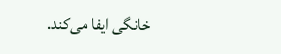خانگی ایفا می‌کند.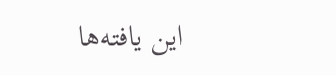این یافته‌ها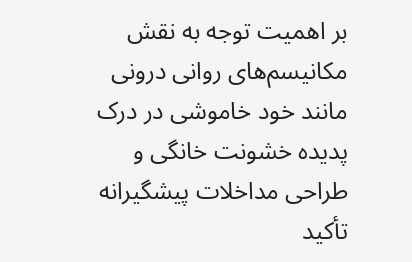بر اهمیت توجه به نقش مکانیسم‌های روانی درونی مانند خود خاموشی در درک پدیده خشونت خانگی و طراحی مداخلات پیشگیرانه تأکید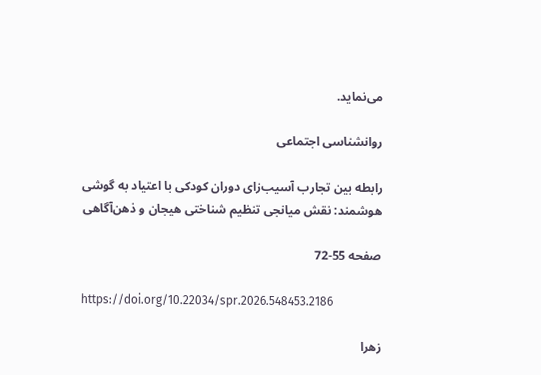می‌نماید.

روانشناسی اجتماعی

رابطه بین تجارب آسیب‌زای دوران کودکی با اعتیاد به گوشی هوشمند: نقش میانجی تنظیم شناختی هیجان و ذهن‌آگاهی

صفحه 55-72

https://doi.org/10.22034/spr.2026.548453.2186

زهرا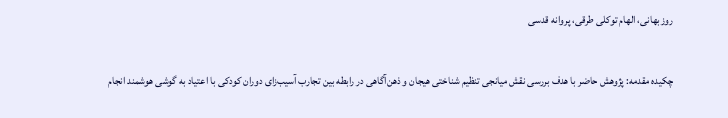روزبهانی، الهام توکلی طرقی، پروانه قدسی

چکیده مقدمه: پژوهش حاضر با هدف بررسی نقش میانجی تنظیم ‌شناختی هیجان و ذهن‌آگاهی در رابطه بین تجارب آسیب‌زای دوران کودکی با اعتیاد به گوشی هوشمند انجام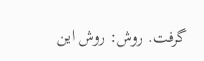گرفت. روش: روش این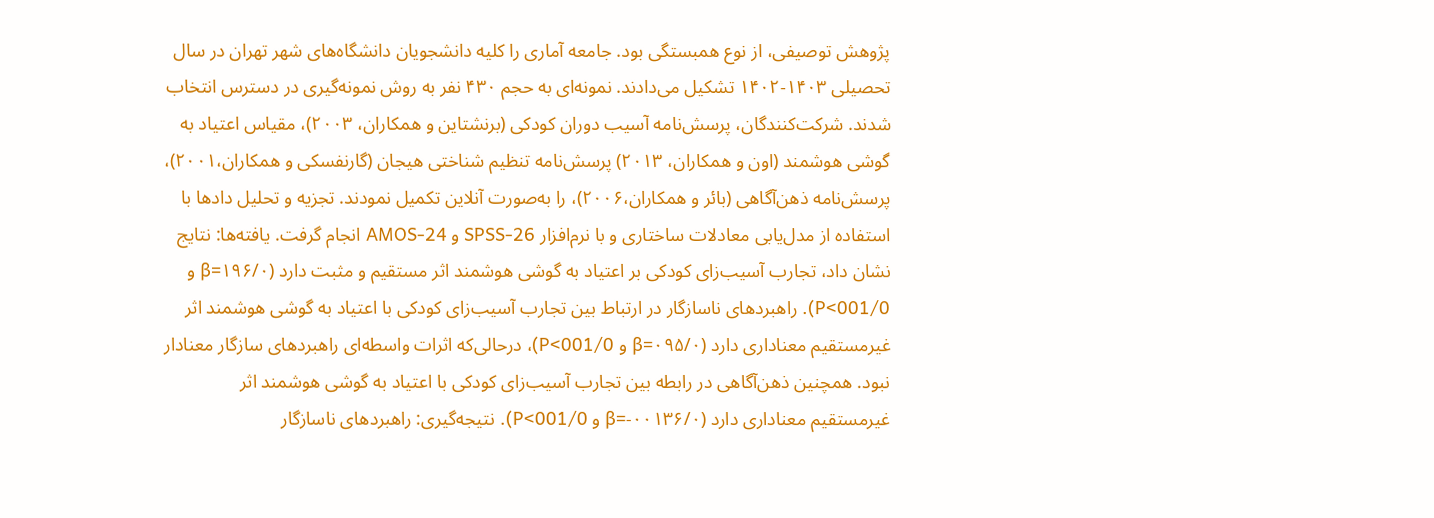پژوهش توصیفی، از نوع همبستگی بود. جامعه آماری را کلیه دانشجویان دانشگاه‌های شهر تهران در سال تحصیلی ۱۴۰۳-۱۴۰۲ تشکیل می‌دادند. نمونه‌ای به حجم ۴۳۰ نفر به روش نمونه‌گیری در ‌دسترس انتخاب شدند. شرکت‌کنندگان، پرسش‌نامه آسیب دوران کودکی (برنشتاین و همکاران، ۲۰۰۳)، مقیاس اعتیاد به گوشی هوشمند (اون و همکاران، ۲۰۱۳) پرسش‌نامه تنظیم شناختی هیجان (گارنفسکی و همکاران،۲۰۰۱)، پرسش‌نامه ذهن‌آگاهی (بائر و همکاران،۲۰۰۶)، را به‌صورت آنلاین تکمیل نمودند. تجزیه‌ و تحلیل داد‌ها با استفاده از مدل‌یابی معادلات ساختاری و با نرم‌افزار SPSS-26 و AMOS-24 انجام گرفت. یافته‌ها: نتایج نشان داد، تجارب آسیب‌زای کودکی بر اعتیاد به گوشی هوشمند اثر مستقیم و مثبت دارد (۱۹۶/۰=β و 001/0>P). راهبردهای ناسازگار در ارتباط بین تجارب آسیب‌زای کودکی با اعتیاد به گوشی هوشمند اثر غیرمستقیم معناداری دارد (۰۹۵/۰=β و 001/0>P)، درحالی‌که اثرات واسطه‌ای راهبردهای سازگار معنادار نبود. همچنین ذهن‌آگاهی در رابطه بین تجارب آسیب‌زای کودکی با اعتیاد به گوشی هوشمند اثر غیرمستقیم معناداری دارد (۰۰۱۳۶/۰-=β و 001/0>P). نتیجه‌گیری: راهبردهای ناسازگار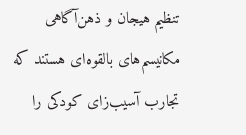تنظیم هیجان و ذهن‌آگاهی مکانیسم‌های بالقوه‌ای هستند که تجارب آسیب‌زای کودکی را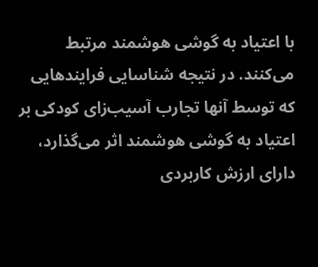با اعتیاد به گوشی هوشمند مرتبط می‌کنند. در نتیجه شناسایی فرایندهایی که توسط آنها تجارب آسیب‌زای کودکی بر اعتیاد به گوشی هوشمند اثر می‌گذارد، دارای ارزش کاربردی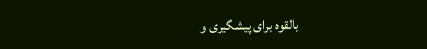بالقوه برای پیشگیری و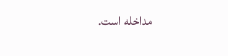مداخله است.